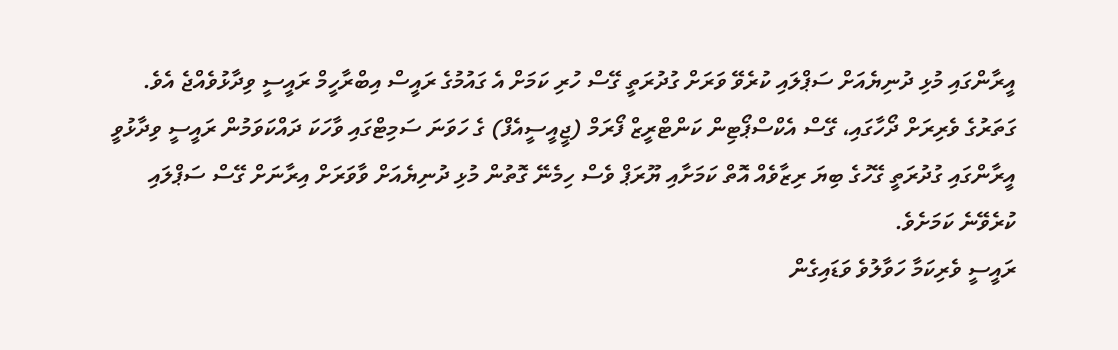އީރާންގައި މުޅި ދުނިޔެއަށް ސަޕްލައި ކުރެވޭ ވަރަށް ގުދުރަތީ ގޭސް ހުރި ކަމަށް އެ ގައުމުގެ ރައީސް އިބްރާހީމް ރައީސީ ވިދާޅުވެއްޖެ އެވެ.
ގަތަރުގެ ވެރިރަށް ދޯހާގައި، ގޭސް އެކްސްޕޯޓިން ކަންޓްރީޒް ފޯރަމް (ޖީއީސީއެފް) ގެ ހަވަނަ ސަމިޓްގައި ވާހަކަ ދައްކަވަމުން ރައީސީ ވިދާޅުވީ އީރާންގައި ގުދުރަތީ ގޭހުގެ ބިޔަ ރިޒާވެއް އޮތް ކަމަށާއި ޔޫރަޕް ވެސް ހިމެނޭ ގޮތުން މުޅި ދުނިޔެއަށް ވާވަރަށް އިރާނަށް ގޭސް ސަޕްލައި ކުރެވޭނެ ކަމަށެވެ.
ރައީސީ ވެރިކަމާ ހަވާލުވެ ވަޑައިގެން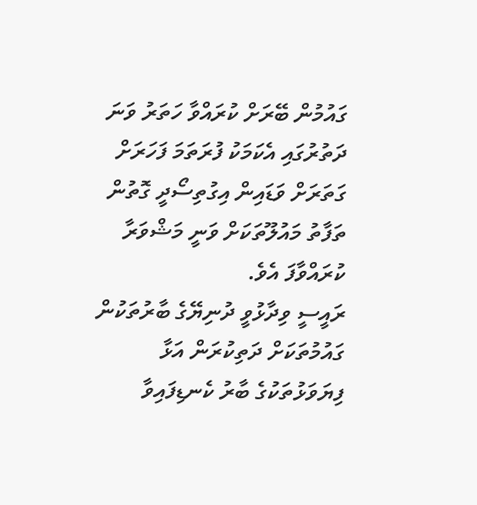ގައުމުން ބޭރަށް ކުރައްވާ ހަތަރު ވަނަ ދަތުރުގައި އެކަމަކު ފުރަތަމަ ފަހަރަށް ގަތަރަށް ވަޑައިން އިގުތިސޯދީ ގޮތުން ތަފާތު މައުލޫތަކަށް ވަނީ މަޝްވަރާ ކުރައްވާފަ އެވެ.
ރައީސީ ވިދާޅުވީ ދުނިޔޭގެ ބާރުތަކުން ގައުމުތަކަށް ދަތިކުރަން އަޅާ ފިޔަވަޅުތަކުގެ ބާރު ކެނޑިފައިވާ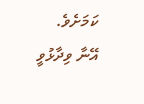ކަމަށެވެ.
އޭނާ ވިދާޅުވީ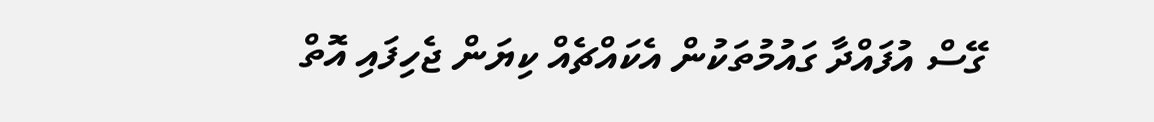ގޭސް އުފައްދާ ގައުމުތަކުން އެކައްޗެއް ކިޔަން ޖެހިފައި އޮތް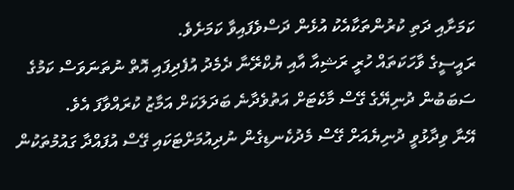ކަމަށާއި ދަތި ކުރުންތަކާއެކު އުޅެން ދަސްވެފައިވާ ކަމަށެވެ.
ރައީސީގެ ވާހަކަތައް ހުރީ ރަޝިއާ އާއި ޔުކްރޭނާ ދެމެދު އުފެދިފައި އޮތް ނުތަނަވަސް ކަމުގެ ސަބަބުން ދުނިޔޭގެ ގޭސް މާކެޓަށް އަތުވެދާނެ ބަދަލަކަށް އަމާޒު ކުރައްވާފަ އެވެ.
އޭނާ ވިދާޅުވީ ދުނިޔެއަށް ގޭސް މެދުކެނޑިގެން ނުދިއުމަށްޓަކައި ގޭސް އުފައްދާ ގައުމުތަކުން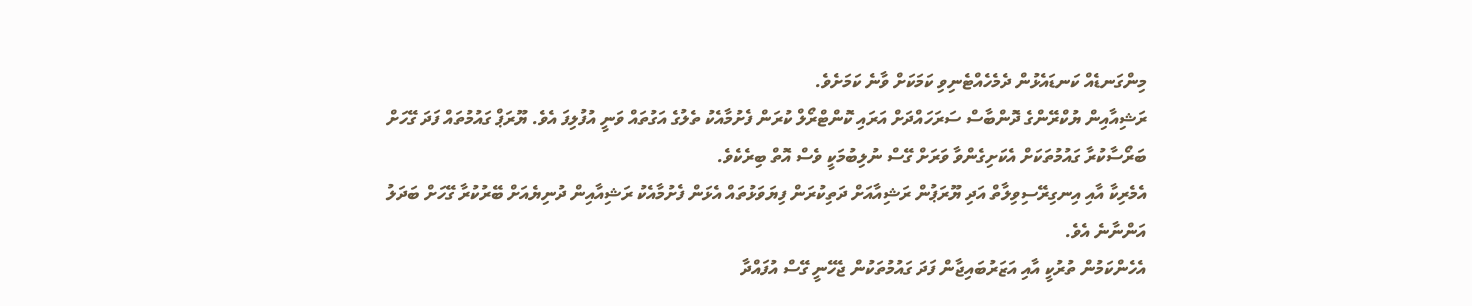މިންގަނޑެއް ކަނޑައެޅުން ދެމެހެއްޓެނިވި ކަމަކަށް ވާނެ ކަމަށެވެ.
ރަޝިއާއިން ޔުކްރޭންގެ ދޮންބާސް ސަރަހައްދަށް އަރައި ކޮންޓްރޯލް ކުރަން ފެށުމާއެކު ތެލުގެ އަގުތައް ވަނީ އުފުލިފަ އެވެ. ޔޫރަޕް ގައުމުތައް ފަދަ ގޭހަށް ބަރޯސާކުރާ ގައުމުތަކަށް އެކަށިގެންވާ ވަރަށް ގޭސް ނުލިބުމަކީ ވެސް އޮތް ބިރެކެވެ.
އެމެރިކާ އާއި އިނގިރޭސިވިލާތް އަދި ޔޫރަޕުން ރަޝިއާއަށް ދަތިކުރަން ފިޔަވަޅުތައް އެޅަން ފެށުމާއެކު ރަޝިއާއިން ދުނިޔެއަށް ބޭރުކުރާ ގޭހަށް ބަދަލު އަންނާނެ އެވެ.
އެހެންކަމުން ތުރުކީ އާއި އަޒަރުބައިޖާން ފަދަ ގައުމުތަކުން ޖެހޭނީ ގޭސް އުފައްދާ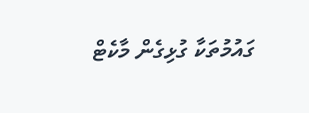ގައުމުތަކާ ގުޅިގެން މާކެޓް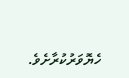ހެޔޮވަރުކުރާށެވެ.